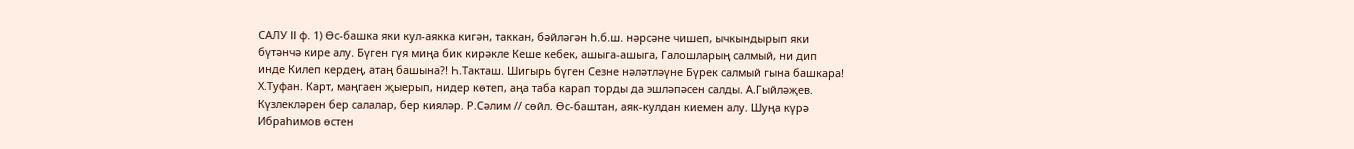САЛУ II ф. 1) Өс-башка яки кул-аякка кигән, таккан, бәйләгән һ.б.ш. нәрсәне чишеп, ычкындырып яки бүтәнчә кире алу. Бүген гүя миңа бик кирәкле Кеше кебек, ашыга-ашыга, Галошларың салмый, ни дип инде Килеп кердең, атаң башына?! Һ.Такташ. Шигырь бүген Сезне нәләтләүне Бүрек салмый гына башкара! Х.Туфан. Карт, маңгаен җыерып, нидер көтеп, аңа таба карап торды да эшләпәсен салды. А.Гыйләҗев. Күзлекләрен бер салалар, бер кияләр. Р.Сәлим // сөйл. Өс-баштан, аяк-кулдан киемен алу. Шуңа күрә Ибраһимов өстен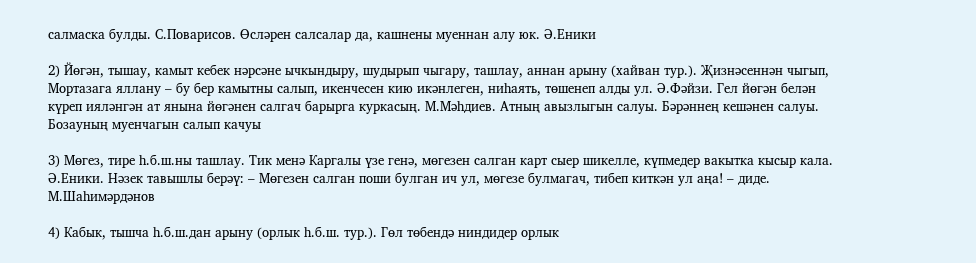салмаска булды. С.Поварисов. Өсләрен салсалар да, кашнены муеннан алу юк. Ә.Еники

2) Йөгән, тышау, камыт кебек нәрсәне ычкындыру, шудырып чыгару, ташлау, аннан арыну (хайван тур.). Җизнәсеннән чыгып, Мортазага яллану – бу бер камытны салып, икенчесен кию икәнлеген, ниһаять, төшенеп алды ул. Ә.Фәйзи. Гел йөгән белән күреп ияләнгән ат янына йөгәнен салгач барырга куркасың. М.Мәһдиев. Атның авызлыгын салуы. Бәрәннең кешәнен салуы. Бозауның муенчагын салып качуы

3) Мөгез, тире һ.б.ш.ны ташлау. Тик менә Каргалы үзе генә, мөгезен салган карт сыер шикелле, күпмедер вакытка кысыр кала. Ә.Еники. Нəзек тавышлы берəү: – Мөгезен салган поши булган ич ул, мөгезе булмагач, тибеп киткəн ул аңа! – диде. М.Шаһимәрдәнов

4) Кабык, тышча һ.б.ш.дан арыну (орлык һ.б.ш. тур.). Гөл төбендә ниндидер орлык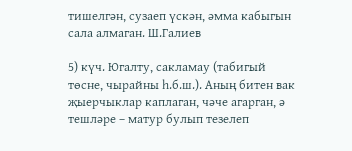тишелгән, сузаеп үскән, әмма кабыгын сала алмаган. Ш.Галиев

5) күч. Югалту, сакламау (табигый төсне, чырайны һ.б.ш.). Аның битен вак җыерчыклар каплаган, чәче агарган, ә тешләре – матур булып тезелеп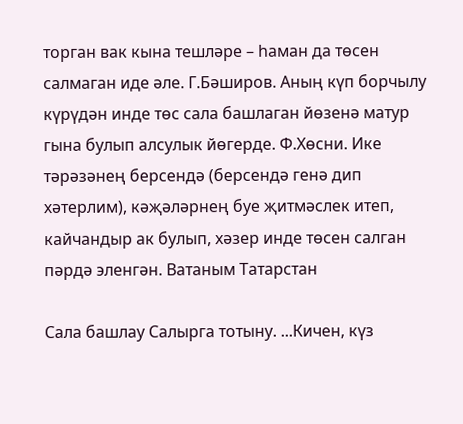торган вак кына тешләре – һаман да төсен салмаган иде әле. Г.Бәширов. Аның күп борчылу күрүдән инде төс сала башлаган йөзенә матур гына булып алсулык йөгерде. Ф.Хөсни. Ике тәрәзәнең берсендә (берсендә генә дип хәтерлим), кәҗәләрнең буе җитмәслек итеп, кайчандыр ак булып, хәзер инде төсен салган пәрдә эленгән. Ватаным Татарстан

Сала башлау Салырга тотыну. ...Кичен, күз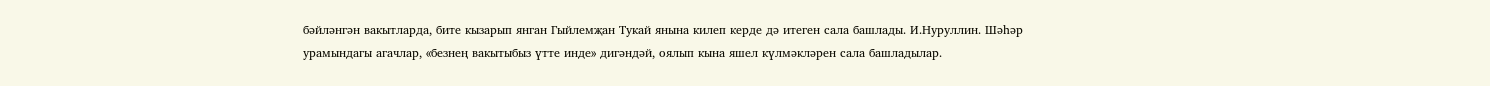бәйләнгән вакытларда, бите кызарып янган Гыйлемҗан Тукай янына килеп керде дә итеген сала башлады. И.Нуруллин. Шәһәр урамындагы агачлар, «безнең вакытыбыз үтте инде» дигәндәй, оялып кына яшел күлмәкләрен сала башладылар.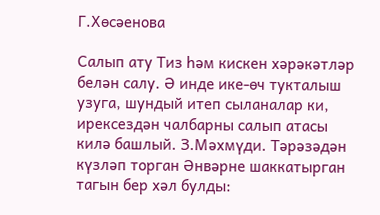Г.Хөсәенова

Салып ату Тиз һәм кискен хәрәкәтләр белән салу. Ә инде ике-өч тукталыш узуга, шундый итеп сыланалар ки, ирексездән чалбарны салып атасы килә башлый. З.Мәхмүди. Тәрәзәдән күзләп торган Әнвәрне шаккатырган тагын бер хәл булды: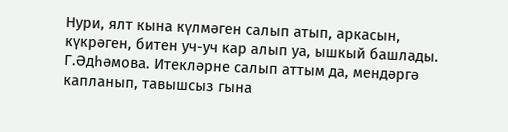Нури, ялт кына күлмәген салып атып, аркасын, күкрәген, битен уч-уч кар алып уа, ышкый башлады. Г.Әдһәмова. Итекләрне салып аттым да, мендәргә капланып, тавышсыз гына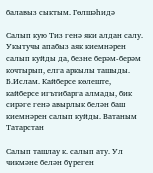балавыз сыктым. Гөлшәһидә

Салып кую Тиз генә яки алдан салу. Укытучы апабыз аяк киемнәрен салып куйды да, безне берәм-берәм кочтырып, елга аркылы ташыды. Б.Ислам. Кайберсе көлеште, кайберсе игътибарга алмады, бик сирәге генә авырлык белән баш киемнәрен салып куйды. Ватаным Татарстан

Салып ташлау к. салып ату. Ул чикмәне белән бүреген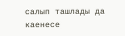салып ташлады да каенесе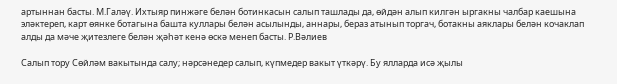артыннан басты. М.Галәү. Ихтыяр пинжәге белән ботинкасын салып ташлады да, өйдән алып килгән ыргакны чалбар каешына эләктереп, карт өянке ботагына башта куллары белән асылынды, аннары, бераз атынып торгач, ботакны аяклары белән кочаклап алды да мәче җитезлеге белән җәһәт кенә өскә менеп басты. Р.Вәлиев

Салып тору Сөйләм вакытында салу; нәрсәнедер салып, күпмедер вакыт үткәрү. Бу ялларда исә җылы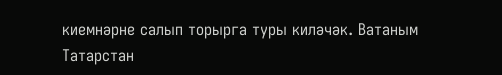киемнәрне салып торырга туры киләчәк. Ватаным Татарстан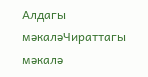Алдагы мәкаләЧираттагы мәкалә